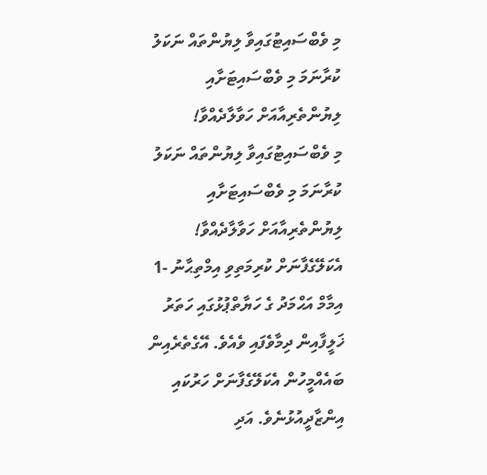މި ވެބްސައިޓުގައިވާ ލިޔުންތައް ނަކަލު ކުރާނަމަ މި ވެބްސައިޓަށާއި ލިޔުންތެރިއާއަށް ހަވާލާދެއްވާ!
މި ވެބްސައިޓުގައިވާ ލިޔުންތައް ނަކަލު ކުރާނަމަ މި ވެބްސައިޓަށާއި ލިޔުންތެރިއާއަށް ހަވާލާދެއްވާ!
އެކަލޭގެފާނަށް ކުރިމަތިވި އިމްތިޙާނު -1
އިމާމް އަޙްމަދު ގެ ހަޔާތްޕުޅުގައި ހަތަރު ޚަލީފާއިން ދިމާވެފައި ވެއެވެ. އޭގެތެރެއިން ބައެއްމީހުން އެކަލޭގެފާނަށް ހަރުކައި އިންޒާދީއުޅުނެވެ. އަދި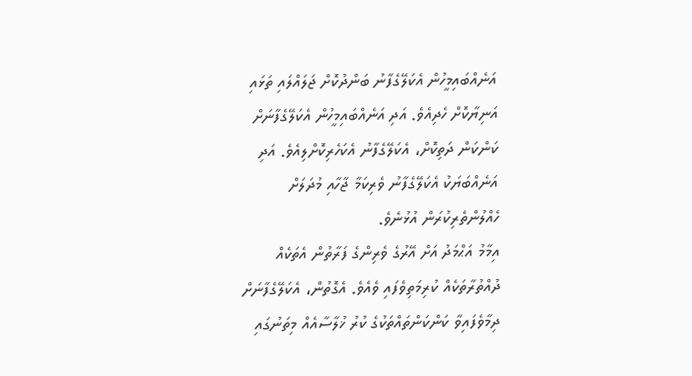އަނެއްބައިމީހުން އެކަލޭގެފާނު ބަންދުކޮށް ޖަލައްލައި ތަޅައި އަނިޔާކޮށް ހެދިއެވެ. އަދި އަނެއްބައިމީހުން އެކަލޭގެފާނަށް ކަންކަން ދަތިކޮށް، އެކަލޭގެފާނު އެކަހެރިކޮށްލިއެވެ. އަދި އަނެއްބަޔަކު އެކަލޭގެފާނު ވެރިކަމާ ޖާހާއި މުދަލަށް ހެއްލުންތެރިކުރަން އުޅުނެވެ.
އިމާމު އަޙްމަދު އަށް އޭރުގެ ވެރިންގެ ފަރާތުން އެތަކެއް ދުއްތުރާތަކެއް ކުރިމަތިވެފައި ވެއެވެ. އެގޮތުން، އެކަލޭގެފާނަށް ދިމާވެފައިވާ ކަންކަންތައްތަކުގެ ކުރު ޚުލާސާއެއް މިތަނުގައި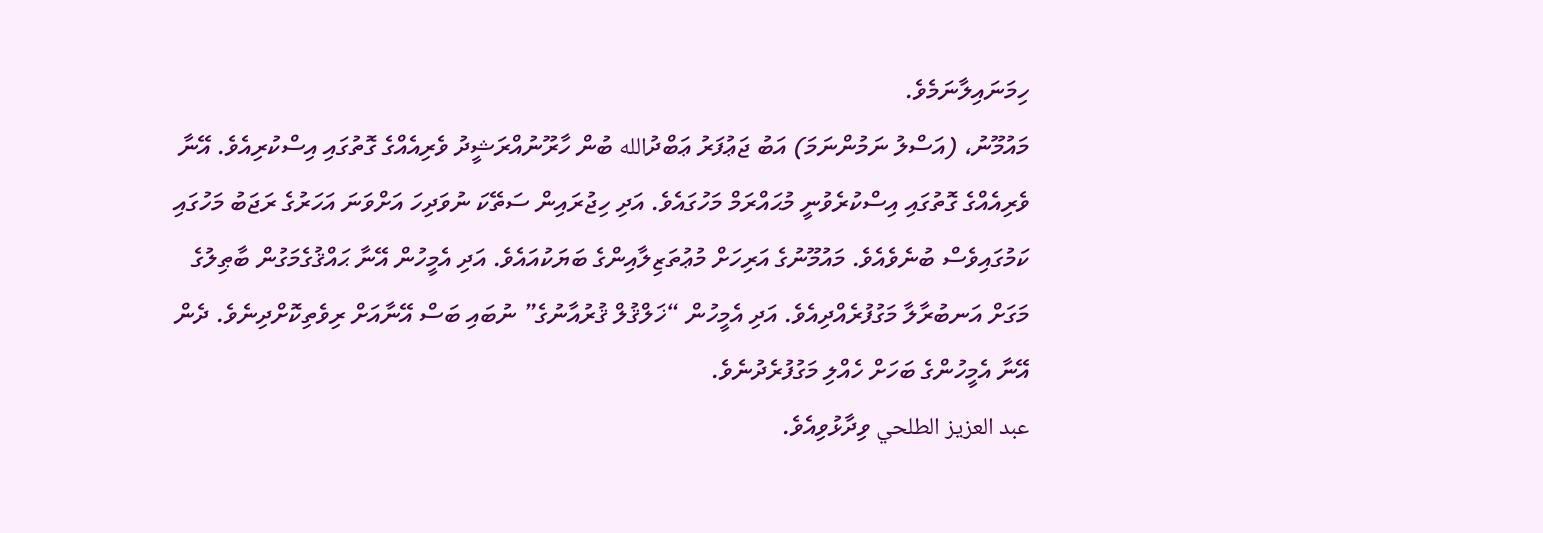ހިމަނައިލާނަމެވެ.
މައުމޫނު، (އަސްލު ނަމުންނަމަ) އަބު ޖަޢުފަރު ޢަބްދުالله ބުން ހާރޫނުއްރަޝީދު ވެރިއެއްގެ ގޮތުގައި އިސްކުރިއެވެ. އޭނާ ވެރިއެއްގެ ގޮތުގައި އިސްކުރެވުނީ މުޙައްރަމް މަހުގައެވެ. އަދި ހިޖުރައިން ސަތޭކަ ނުވަދިހަ އަށްވަނަ އަހަރުގެ ރަޖަބު މަހުގައި ކަމުގައިވެސް ބުނެވެއެވެ. މައުމޫނުގެ އަރިހަށް މުޢުތަޒިލާއިންގެ ބަޔަކުއައެވެ. އަދި އެމީހުން އޭނާ ޙައްޤުގެމަގުން ބާޠިލުގެ މަގަށް އަނބުރާލާ މަގުފުރެއްދިއެވެ. އަދި އެމީހުން “ޚަލްޤުލް ޤުރުއާނުގެ” ނުބައި ބަސް އޭނާއަށް ރިވެތިކޮށްދިނެވެ. ދެން އޭނާ އެމީހުންގެ ބަހަށް ހެއްލި މަގުފުރެދުނެވެ.
عبد العزيز الطلحي ވިދާޅުވިއެވެ.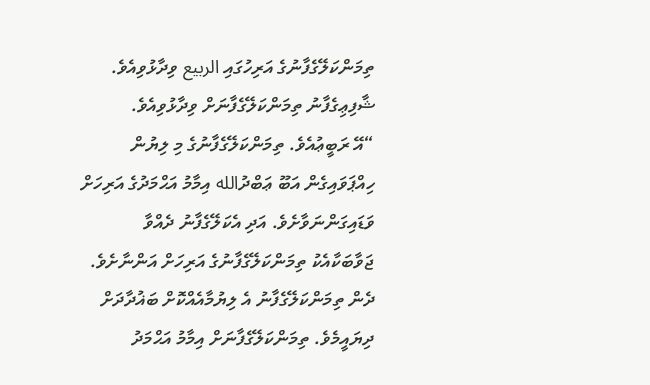ތިމަންކަލޭގެފާނުގެ އަރިހުގައި الربيع ވިދާޅުވިއެވެ. ޝާފިޢިގެފާނު ތިމަންކަލޭގެފާނަށް ވިދާޅުވިއެވެ.
“އޭ ރަބީޢުއެވެ. ތިމަންކަލޭގެފާނުގެ މި ލިޔުން ހިއްޕަވައިގެން އަބޫ ޢަބްދުالله އިމާމު އަޙްމަދުގެ އަރިހަށް ވަޑައިގަންނަވާށެވެ. އަދި އެކަލޭގެފާނު ދެއްވާ ޖަވާބަކާއެކު ތިމަންކަލޭގެފާނުގެ އަރިހަށް އަންނާށެވެ. ދެން ތިމަންކަލޭގެފާނު އެ ލިޔުމާއެއްކޮށް ބަޣުދާދަށް ދިޔައީމެވެ. ތިމަންކަލޭގެފާނަށް އިމާމު އަޙްމަދު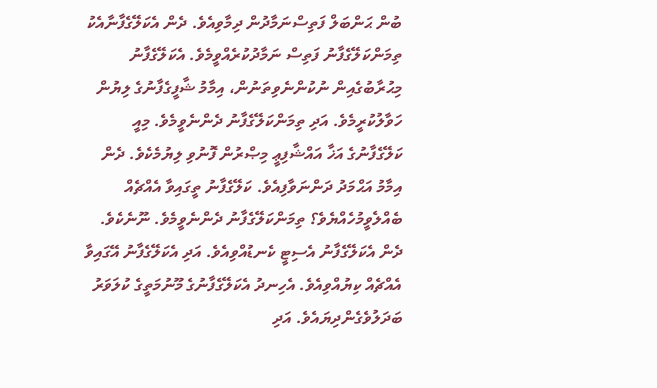ބުން ޙަންބަލް ފަތިސްނަމާދުން ދިމާވިއެވެ. ދެން އެކަލޭގެފާނާއެކު ތިމަންކަލޭގެފާނު ފަތިސް ނަމާދުކުރެއްވީމެވެ. އެކަލޭގެފާނު މިޙުރާބުގެއިން ނުކުންނެވިތަނުން، އިމާމު ޝާފީގެފާނުގެ ލިޔުން ހަވާލުކުރީމެވެ. އަދި ތިމަންކަލޭގެފާނު ދެންނެވީމެވެ. މިއީ ކަލޭގެފާނުގެ އަޚާ އައްޝާފިޢީ މިޞްރުން ފޮނުވި ލިޔުމެކެވެ. ދެން އިމާމު އަޙްމަދު ދަންނަވާފިއެވެ. ކަލޭގެފާނު ތީގައިވާ އެއްޗެއް ބެއްލެވީމުހެއްޔެވެ؟ ތިމަންކަލޭގެފާނު ދެންނެވީމެވެ. ނޫނެކެވެ. ދެން އެކަލޭގެފާނު އެސިޓީ ކެނޑުއްވިއެވެ. އަދި އެކަލޭގެފާނު އޭގައިވާ އެއްޗެއް ކިޔުއްވިއެވެ. އެހިނދު އެކަލޭގެފާނުގެ މޫނުމަތީގެ ކުލަވަރު ބަދަލުވެގެންދިޔައެވެ. އަދި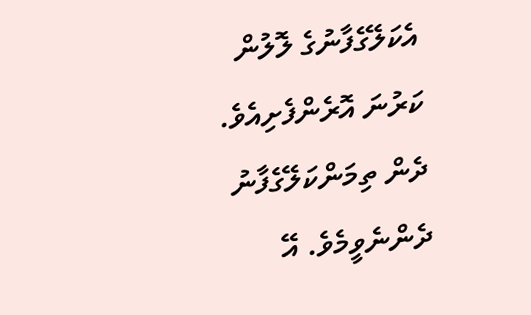އެކަލޭގެފާނުގެ ލޮލުން ކަރުނަ އޮރެންފެށިއެވެ. ދެން ތިމަންކަލޭގެފާނު ދެންނެވީމެވެ. އޭ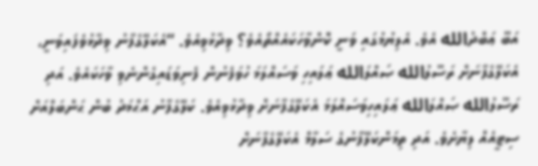އަބޫ ޢަބްދުالله އެވެ. އެލިޔުމުގައި ވަނީ ކޮންވާހަކައެއްތޯއެވެ؟ ވިދާޅުވިއެވެ. “އެކަލޭގެފާނު ވިދާޅުވެފައިވަނީ، އެކަލޭގެފާނަށް ރަސޫލުالله ޞައްލަالله ޢަލައިހި ވަސައްލަމަ ހުވަފެނުން ފެނިވަޑައިގެންނެވި ވާހަކައެވެ. އަދި ރަސޫލުالله ޞައްލަالله ޢަލައިހިވަސައްލަމަ އެކަލޭގެފާނަށް ވިދާޅުވިއެވެ. ކަލޭގެފާނު އަޙްމަދު ބުން ޙަންބަލްއަށް ސިޓީއެއް ލިޔާށެވެ. އަދި ތިމަންކަލޭފާނުގެ ސަލާމް އެކަލޭގެފާނަށް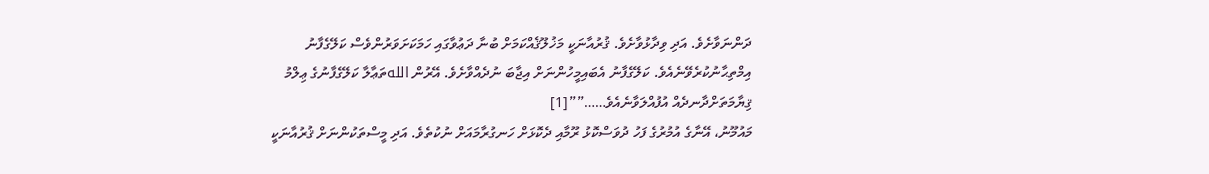ދަންނަވާށެވެ. އަދި ވިދާޅުވާށެވެ. ޤުރުއާނަކީ މަޚުލޫޤެއްކަމަށް ބުނާ ދަޢުވާގައި ހަމަކަށަވަރުންވެސް ކަލޭގެފާނު އިމްތިޙާނުކުރެވޭނެއެވެ. ކަލޭގެފާނު އެބައިމީހުންނަށް އިޖާބަ ނުދެއްވާށެވެ. އޭރުން اللهތަޢާލާ ކަލޭގެފާނުގެ ޢިލްމު ޤިޔާމަތަށްދާނދެއް އުފުއްލަވާނެއެވެ……””[1]
މައުމޫނު، އޭނާގެ އުމުރުގެ ފަހު ދުވަސްކޮޅު ރޫމާއި ދެކޮޅަށް ހަނގުރާމައަށް ނުކުތެވެ. އަދި މީސްތަކުންނަށް ޤުރުއާނަކީ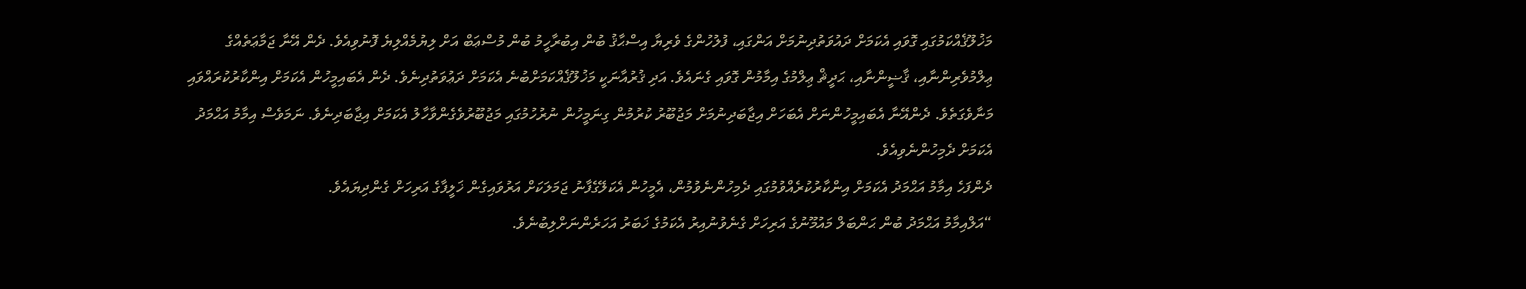މަޚުލޫޤެއްކަމުގައި ގޮވައި އެކަމަށް ދައުވަތުދިނުމަށް އަންގައި، ފުލުހުންގެ ވެރިޔާ އިސްޙާޤު ބުން އިބުރާހީމު ބުން މުސްޢަބް އަށް ލިޔުމެއްލިޔެ ފޮނުވިއެވެ. ދެން އޭނާ ޖަމާޢަތެއްގެ ޢިލްމުވެރިންނާއި، ޤާޟީންނާއި، ޙަދީޘް ޢިލްމުގެ އިމާމުން ގޮވައި ގެނައެވެ. އަދި ޤުރުއާނަކީ މަޚުލޫޤެއްކަމަށްބުނެ އެކަމަށް ދަޢުވަތުދިނެވެ. ދެން އެބައިމީހުން އެކަމަށް އިންކާރުކުރައްވައި މަނާވެގަތެވެ. ދެންއޭނާ އެބައިމީހުންނަށް އެބަހަށް އިޖާބަދިނުމަށް މަޖުބޫރު ކުރުމުން ގިނަމީހުން ނުރުހުމުގައި މަޖުބޫރުވެގެންވާހާލު އެކަމަށް އިޖާބަދިނެވެ. ނަމަވެސް އިމާމު އަޙްމަދު އެކަމަށް ދެމިހުންނެވިއެވެ.
ދެންފަހެ އިމާމު އަޙްމަދު އެކަމަށް އިންކާރުކުރެއްވުމުގައި ދެމިހުންނެވުމުން، އެމީހުން އެކަލޭގެފާނު ޖަމަލަކަށް އަރުވައިގެން ޚަލީފާގެ އަރިހަށް ގެންދިޔައެވެ.
“އަލްއިމާމު އަޙްމަދު ބުން ޙަންބަލް މައުމޫނުގެ އަރިހަށް ގެނެވުނުއިރު އެކަމުގެ ޚަބަރު އަހަރެންނަށްލިބުނެވެ.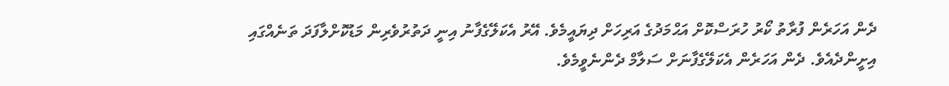ދެން އަހަރެން ފުރާތު ކޯރު ހުރަސްކޮށް އަޙްމަދުގެ އަރިހަށް ދިޔައީމެވެ. އޭރު އެކަލޭގެފާނު އިނީ ދަތުރުވެރިން މަޑުކޮށްލާފަދަ ތަނެއްގައި އިށީންދެއެވެ. ދެން އަހަރެން އެކަލޭގެފާނަށް ސަލާމް ދެންނެވީމެވެ.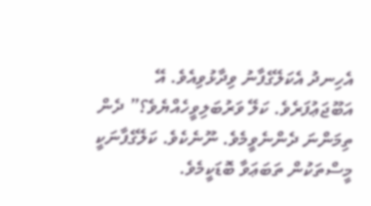އެހިނދު އެކަލޭގެފާނު ވިދާޅުވިއެވެ. އޭ އަބޫޖަޢުފަރެވެ. ކަލޭ ވަރުބަލިވީހެއްޔެވެ؟” ދެން ތިމަންނަ ދެންނެވީމެވެ. ނޫނެކެވެ. ކަލޭގެފާނަކީ މީސްތަކުން ތަބަޢަވާ ބޮޑަކީމެވެ.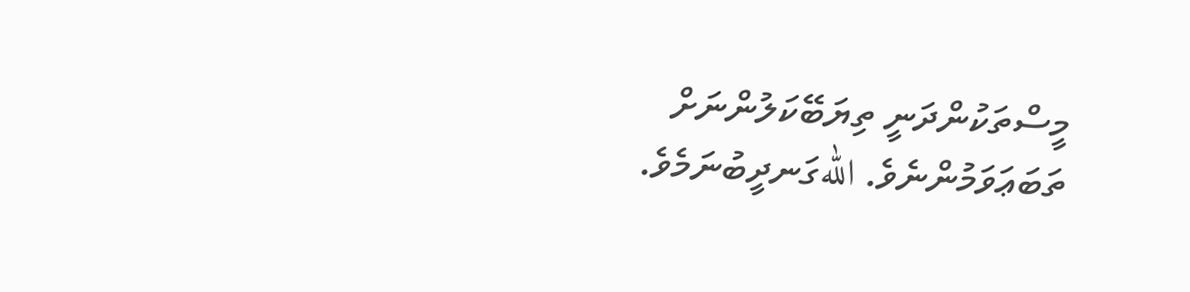މީސްތަކުންދަނީ ތިޔަބޭކަލުންނަށް ތަބަޢަވަމުންނެވެ. اللهގަނދީބުނަމެވެ.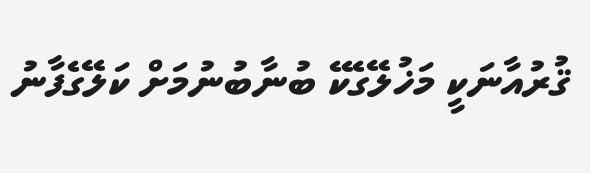ޤުރުއާނަކީ މަޚުލޭގެކޭ ބުނާބުނުމަށް ކަލޭގެފާނު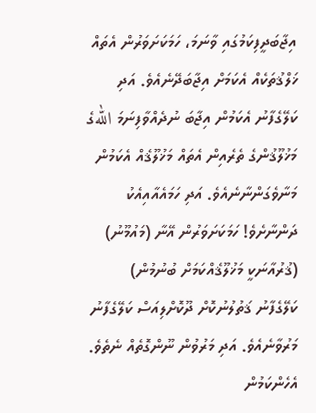އިޖާބަދީފިކަމުގައި ވާނަމަ، ހަމަކަށަވަރުން އެތައް ޚަލްޤުތަކެއް އެކަމަށް އިޖާބަދޭނެއެވެ. އަދި ކަލޭގެފާނު އެކަމުން އިޖާބަ ނުދެއްވާފިނަމަ اللهގެ މަޚުލޫޤުންގެ ތެރެއިން އެތައް މަޚުލޫޤެއް އެކަމުން މަނާވެގަންނާނެއެވެ. އަދި ހަމައެއާއިއެކު ދަންނާށެވެ! ހަމަކަށަވަރުން އޭނާ (މައުމޫނު) (ޤުރުއާނަކީ މަޚުލޫޤެއްކަމަށް ބުނުމުން) ކަލޭގެފާނު ޤަތުލުނުކޮށް ދޫކޮށްލިއަސް ކަލޭގެފާނު މަރުވާނެއެވެ. އަދި މަރުވުން ނޫންގޮތެއް ނެތެވެ. އެހެންކަމުން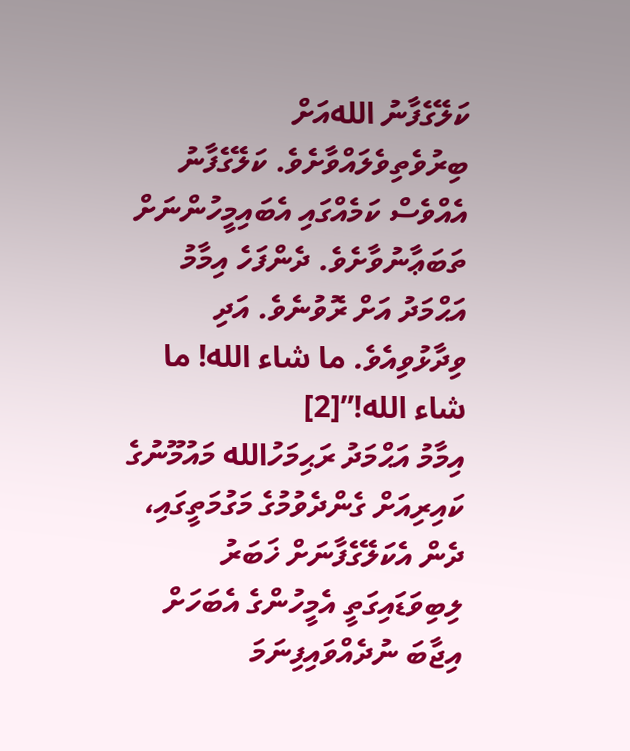ކަލޭގެފާނު اللهއަށް ބިރުވެތިވެލައްވާށެވެ. ކަލޭގެފާނު އެއްވެސް ކަމެއްގައި އެބައިމީހުންނަށް ތަބަޢާނުވާށެވެ. ދެންފަހެ އިމާމު އަޙްމަދު އަށް ރޮވުނެވެ. އަދި ވިދާޅުވިއެވެ. ما شاء الله! ما شاء الله!”[2]
އިމާމު އަޙްމަދު ރަޙިމަހުالله މައުމޫނުގެ ކައިރިއަށް ގެންދެވުމުގެ މަގުމަތީގައި، ދެން އެކަލޭގެފާނަށް ޚަބަރު ލިބިވަޑައިގަތީ އެމީހުންގެ އެބަހަށް އިޖާބަ ނުދެއްވައިފިނަމަ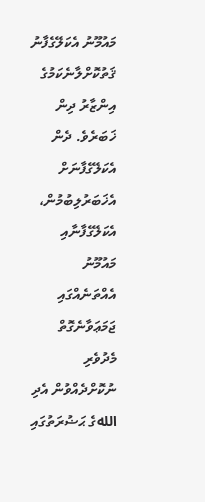މައުމޫނު އެކަލޭގެފާނު ޤަތުކޮށްލާނެކަމުގެ އިންޒާރު ދިން ޚަބަރެވެ. ދެން އެކަލޭގެފާނަށް އެޚަބަރުލިބުމުން، އެކަލޭގެފާނާއި މައުމޫނު އެއްތަނެއްގައި ޖަމަޢަވާނެގޮތް މެދުވެރި ނުކޮށްދެއްވުން އެދި اللهގެ ޙަޟުރަތުގައި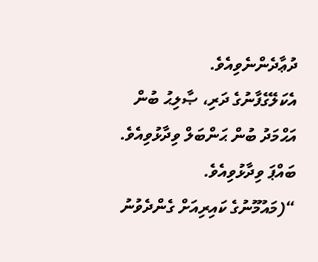ދުޢާދެންނެވިއެވެ.
އެކަލޭގެފާނުގެ ދަރި، ޞާލިޙު ބުން އަޙްމަދު ބުން ޙަންބަލް ވިދާޅުވިއެވެ. ބައްޕަ ވިދާޅުވިއެވެ.
“(މައުމޫނުގެ ކައިރިއަށް ގެންދެވުނު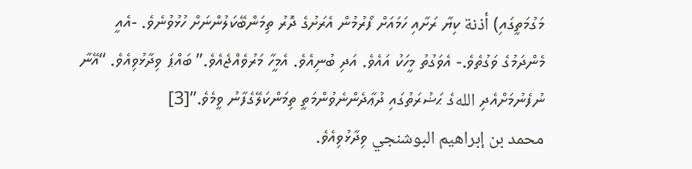މަގުމަތީގައި) أذنة ކިޔާ ރަށާއި ހަމައަށް ފޯރުމުން އެރަށުގެ ދޮރު ތިމަންބޭކަލުންނަށް ހުޅުވުނެވެ. -އެއީ މެންދަމުގެ ވަގުތެވެ.- އެވަގުތު މީހަކު އައެވެ. އަދި ބުނިއެވެ. އެމީހާ މަރުވެއްޖެއެވެ.” ބައްޕަ ވިދާޅުވިއެވެ. “އޭނާ ނުފެނުމަށްއެދި اللهގެ ޙަޟުރަތުގައި ދުޢާދެންނެވުންމަތީ ތިމަންކަލޭގެފާނު ވީމެވެ.”[3]
محمد بن إبراهيم البوشنجي ވިދާޅުވިއެވެ.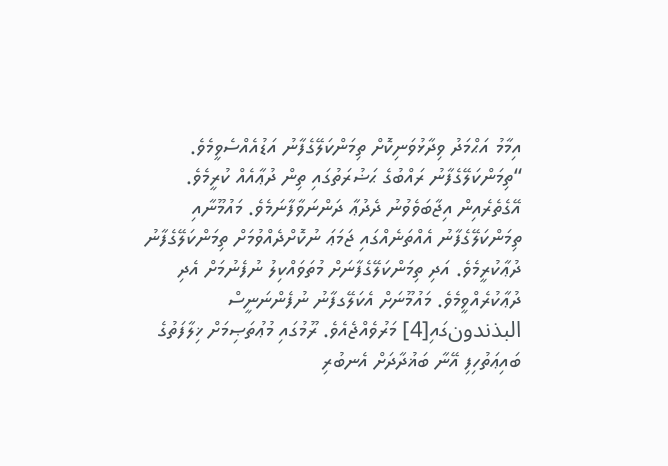އިމާމު އަޙްމަދު ވިދާޅުވަނިކޮށް ތިމަންކަލޭގެފާނު އަޑުއެއްސެވީމެވެ.
“ތިމަންކަލޭގެފާނު ރައްބުގެ ޙަޟުރަތުގައި ތިން ދުޢާއެއް ކުރީމެވެ. އޭގެތެރެއިން އިޖާބަވެވުނު ދެދުޢާ ދަންނަވާފާނަމެވެ. މައުމޫނާއި ތިމަންކަލޭގެފާނު އެއްތަނެއްގައި ޖަމަޢަ ނުކޮށްދެއްވުމަށް ތިމަންކަލޭގެފާނު ދުޢާކުރީމެވެ. އަދި ތިމަންކަލޭގެފާނަށް މުތަވައްކިލު ނުފެނުމަށް އެދި ދުޢާކުރެއްވީމެވެ. މައުމޫނަށް އެކަލޭގފާނު ނުފެންނަނީސް البذندونގައި[4] މަރުވެއްޖެއެވެ. ރޫމުގައި މުޢުތަޞިމަށް ޚިލާފަތުގެ ބައިޢަތުހިފި އޭނާ ބަޣުދާދަށް އެނބުރި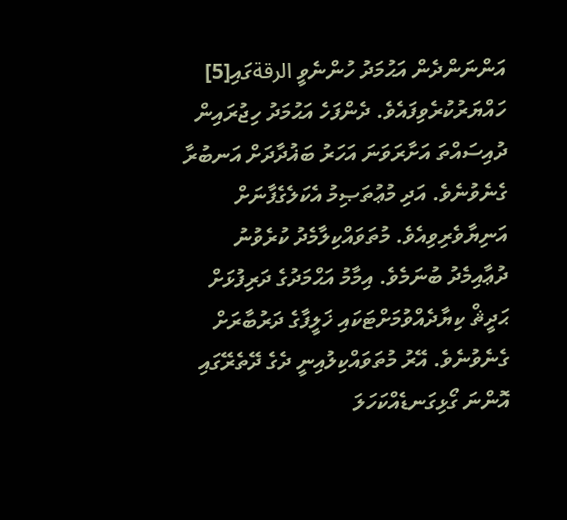އަންނަންދެން އަޙުމަދު ހުންނެވީ الرقةގައި[5] ހައްޔަރުކުރެވިފައެވެ. ދެންފަހެ އަޙުމަދު ހިޖުރައިން ދުއިސައްތަ އަށާރަވަނަ އަހަރު ބަޣުދާދަށް އަނބުރާ ގެނެވުނެވެ. އަދި މުޢުތަޞިމު އެކަލެގެފާނަށް އަނިޔާވެރިވިއެވެ. މުތަވައްކިލާމެދު ކުރެވުނު ދުޢާއިމެދު ބުނަމެވެ. އިމާމު އަޙްމަދުގެ ދަރިފުޅަށް ޙަދީޘް ކިޔާދެއްވުމަށްޓަކައި ޚަލީފާގެ ދަރުބާރަށް ގެނެވުނެވެ. އޭރު މުތަވައްކިލުއިނީ ދެގެ ދޭތެރޭގައި އޮންނަ ގޯޅިގަނޑެއްކަހަލަ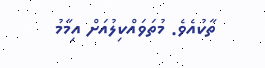ތާކުއެވެ. މުތަވައްކިލުއަށް އިމާމު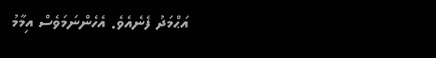އަޙްމަދު ފެނެއެވެ. އެހެންނަމަވެސް އިމާމު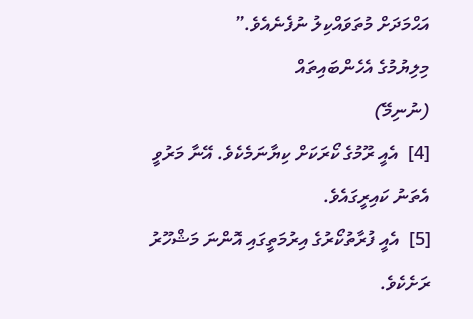އަޙްމަދަށް މުތަވައްކިލު ނުފެނެއެވެ.”
މިލިޔުމުގެ އެހެންބައިތައް
(ނުނިމޭ)
[4]  އެއީ ރޫމުގެ ކޯރަކަށް ކިޔާނަމެކެވެ. އޭނާ މަރުވީ އެތަނު ކައިރީގައެވެ.
[5]  އެއީ ފުރާތުކޯރުގެ އިރުމަތީގައި އޮންނަ މަޝްހޫރު ރަށެކެވެ.